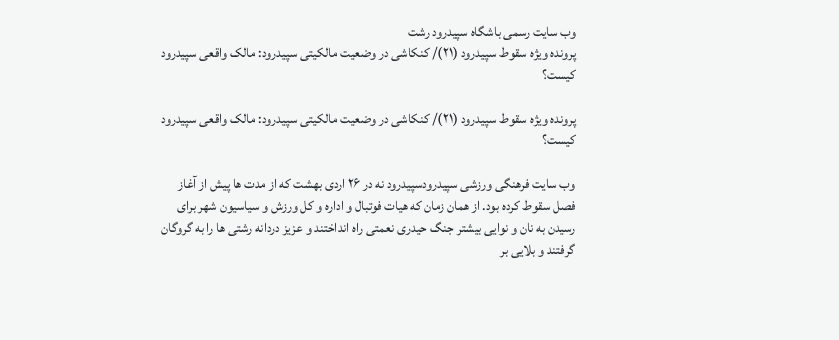وب سایت رسمی باشگاه سپیدرود رشت
پرونده ویژه سقوط سپیدرود (۲۱)/ کنکاشی در وضعیت مالکیتی سپیدرود: مالک واقعی سپیدرود کیست؟

پرونده ویژه سقوط سپیدرود (۲۱)/ کنکاشی در وضعیت مالکیتی سپیدرود: مالک واقعی سپیدرود کیست؟

وب سایت فرهنگی ورزشی سپیدرودسپیدرود نه در ۲۶ اردی بهشت که از مدت ها پیش از آغاز فصل سقوط کرده بود. از همان زمان که هیات فوتبال و اداره و کل ورزش و سیاسیون شهر برای رسیدن به نان و نوایی بیشتر جنگ حیدری نعمتی راه انداختند و عزیز دردانه رشتی ها را به گروگان گرفتند و بلایی بر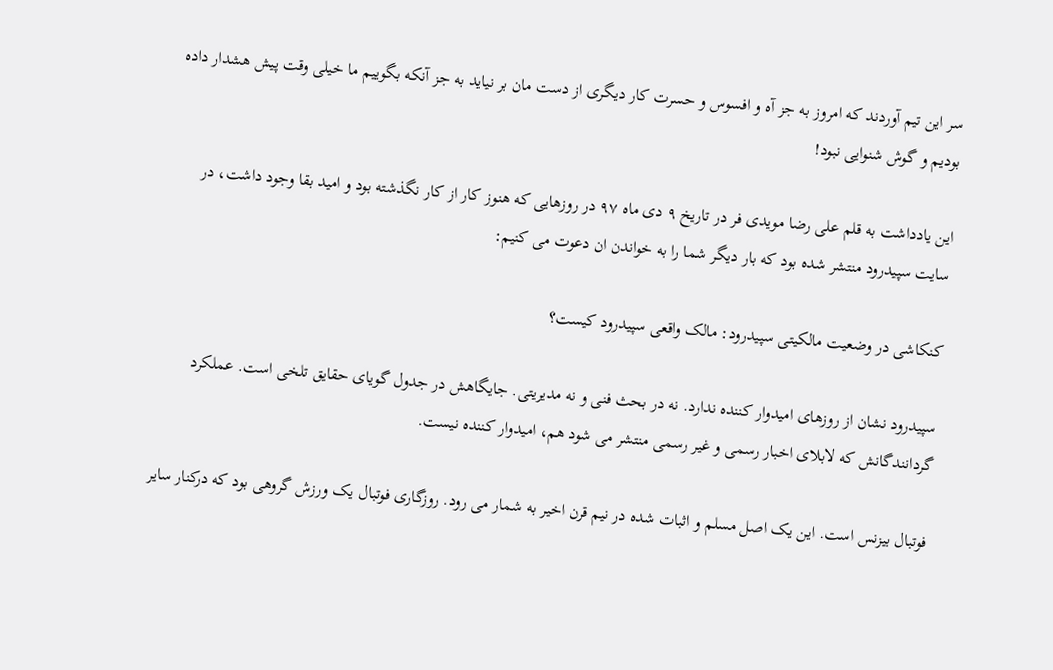سر این تیم آوردند که امروز به جز آه و افسوس و حسرت کار دیگری از دست مان بر نیاید به جز آنکه بگوییم ما خیلی وقت پیش هشدار داده بودیم و گوش شنوایی نبود!

این یادداشت به قلم علی رضا مویدی فر در تاریخ ۹ دی ماه ۹۷ در روزهایی که هنوز کار از کار نگذشته بود و امید بقا وجود داشت، در سایت سپیدرود منتشر شده بود که بار دیگر شما را به خواندن ان دعوت می کنیم:

کنکاشی در وضعیت مالکیتی سپیدرود: مالک واقعی سپیدرود کیست؟

سپیدرود نشان از روزهای امیدوار کننده ندارد. نه در بحث فنی و نه مدیریتی. جایگاهش در جدول گویای حقایق تلخی است. عملکرد گردانندگانش که لابلای اخبار رسمی و غیر رسمی منتشر می شود هم، امیدوار کننده نیست.

فوتبال بیزنس است. این یک اصل مسلم و اثبات شده در نیم قرن اخیر به شمار می رود. روزگاری فوتبال یک ورزش گروهی بود که درکنار سایر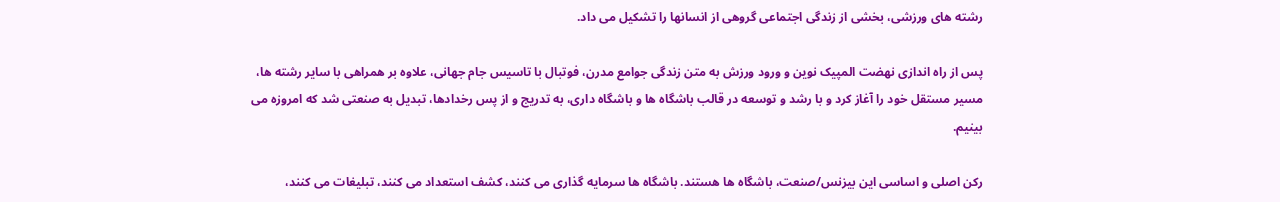رشته های ورزشی، بخشی از زندگی اجتماعی گروهی از انسانها را تشکیل می داد.

پس از راه اندازی نهضت المپیک نوین و ورود ورزش به متن زندگی جوامع مدرن، فوتبال با تاسیس جام جهانی، علاوه بر همراهی با سایر رشته ها، مسیر مستقل خود را آغاز کرد و با رشد و توسعه در قالب باشگاه ها و باشگاه داری، به تدریج و از پس رخدادها، تبدیل به صنعتی شد که امروزه می بینیم.

رکن اصلی و اساسی این بیزنس/صنعت، باشگاه ها هستند. باشگاه ها سرمایه گذاری می کنند، کشف استعداد می کنند، تبلیغات می کنند،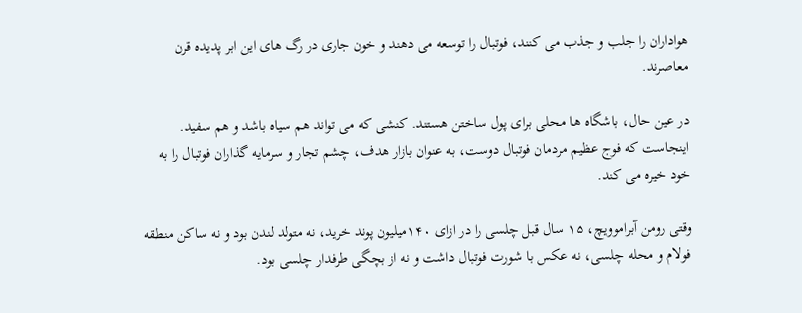هواداران را جلب و جذب می کنند، فوتبال را توسعه می دهند و خون جاری در رگ های این ابر پدیده قرن معاصرند.

در عین حال، باشگاه ها محلی برای پول ساختن هستند. کنشی که می تواند هم سیاه باشد و هم سفید. اینجاست که فوج عظیم مردمان فوتبال دوست، به عنوان بازار هدف، چشم تجار و سرمایه گذاران فوتبال را به خود خیره می کند.

وقتی رومن آبراموویچ، ۱۵ سال قبل چلسی را در ازای ۱۴۰میلیون پوند خرید، نه متولد لندن بود و نه ساکن منطقه فولام و محله چلسی، نه عکس با شورت فوتبال داشت و نه از بچگی طرفدار چلسی بود.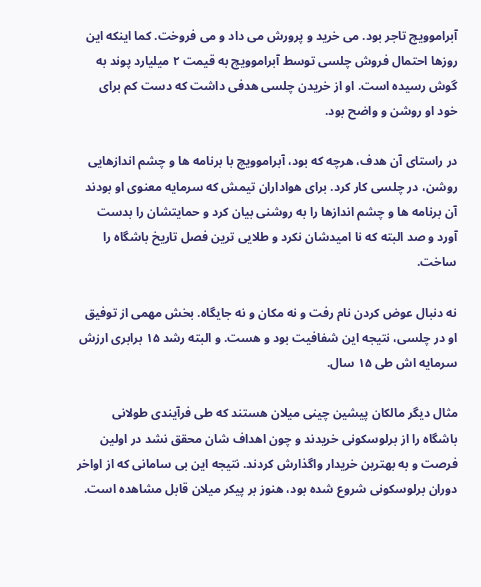آبراموویچ تاجر بود. می خرید و پرورش می داد و می فروخت. کما اینکه این روزها احتمال فروش چلسی توسط آبراموویچ به قیمت ۲ میلیارد پوند به گوش رسیده است. او از خریدن چلسی هدفی داشت که دست کم برای خود او روشن و واضح بود.

در راستای آن هدف، هرچه که بود، آبراموویچ با برنامه ها و چشم اندازهایی روشن، در چلسی کار کرد. برای هواداران تیمش که سرمایه معنوی او بودند آن برنامه ها و چشم اندازها را به روشنی بیان کرد و حمایتشان را بدست آورد و صد البته که نا امیدشان نکرد و طلایی ترین فصل تاریخ باشگاه را ساخت.

نه دنبال عوض کردن نام رفت و نه مکان و نه جایگاه. بخش مهمی از توفیق او در چلسی، نتیجه این شفافیت بود و هست. و البته رشد ۱۵ برابری ارزش سرمایه اش طی ۱۵ سال.

مثال دیگر مالکان پیشین چینی میلان هستند که طی فرآیندی طولانی باشگاه را از برلوسکونی خریدند و چون اهداف شان محقق نشد در اولین فرصت و به بهترین خریدار واگذارش کردند. نتیجه این بی سامانی که از اواخر دوران برلوسکونی شروع شده بود، هنوز بر پیکر میلان قابل مشاهده است.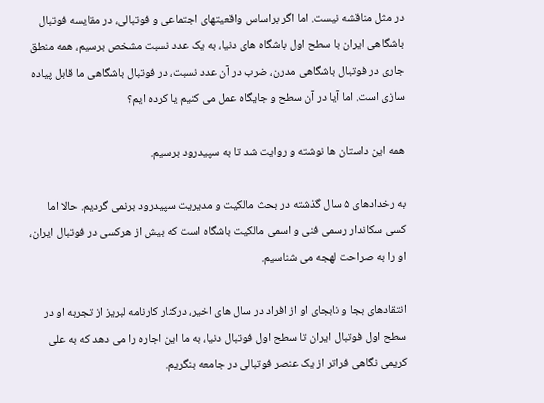در مثل مناقشه نیست. اما اگر براساس واقعیتهای اجتماعی و فوتبالی، در مقایسه فوتبال باشگاهی ایران با سطح اول باشگاه های دنیا، به یک عدد نسبت مشخص برسیم، همه منطق جاری در فوتبال باشگاهی مدرن، ضرب در آن عدد نسبت، در فوتبال باشگاهی ما قابل پیاده سازی است. اما آیا در آن سطح و جایگاه عمل می کنیم یا کرده ایم؟

همه این داستان ها نوشته و روایت شد تا به سپیدرود برسیم.

به رخدادهای ۵ سال گذشته در بحث مالکیت و مدیریت سپیدرود برنمی گردیم. حالا اما کسی سکاندار رسمی فنی و اسمی مالکیت باشگاه است که بیش از هرکسی در فوتبال ایران، او را به صراحت لهجه می شناسیم.

انتقادهای بجا و نابجای او از افراد در سال های اخیر، درکنار کارنامه لبریز از تجربه او در سطح اول فوتبال ایران تا سطح اول فوتبال دنیا، به ما این اجاره را می دهد که به علی کریمی نگاهی فراتر از یک عنصر فوتبالی در جامعه بنگریم.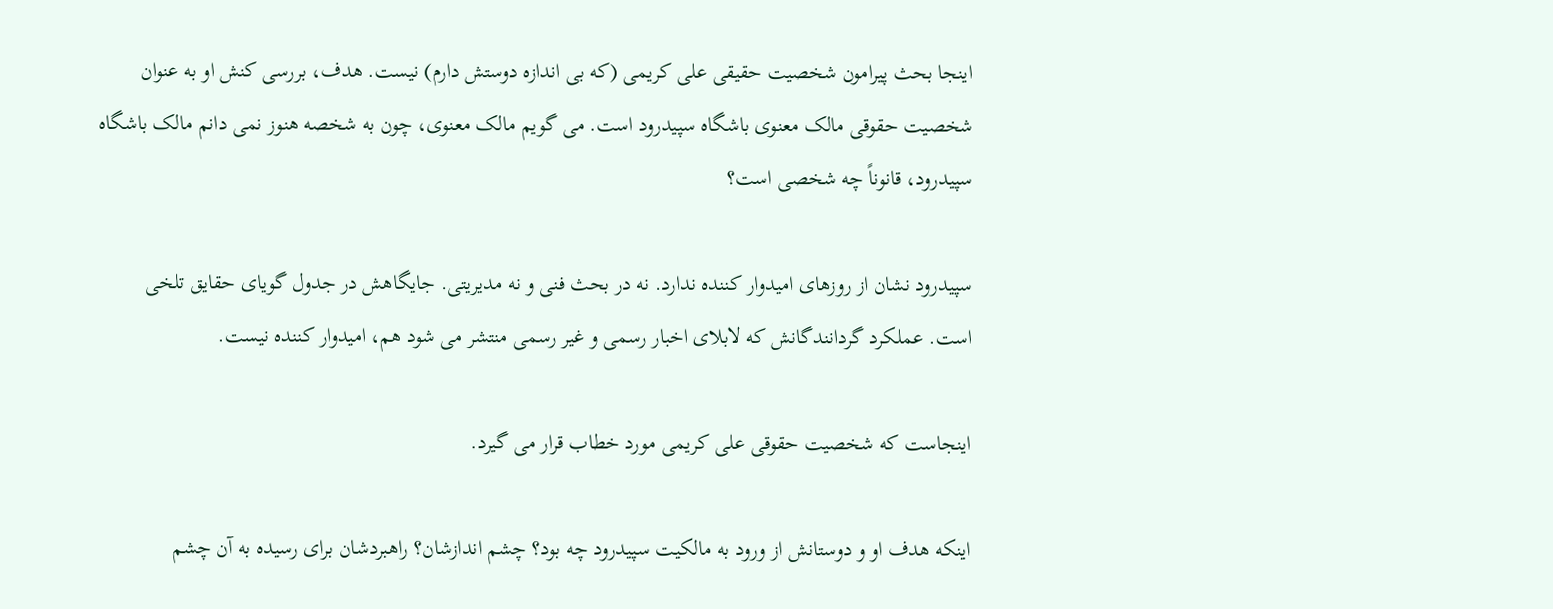اینجا بحث پیرامون شخصیت حقیقی علی کریمی (که بی اندازه دوستش دارم) نیست. هدف، بررسی کنش او به عنوان شخصیت حقوقی مالک معنوی باشگاه سپیدرود است. می گویم مالک معنوی، چون به شخصه هنوز نمی دانم مالک باشگاه سپیدرود، قانوناً چه شخصی است؟

سپیدرود نشان از روزهای امیدوار کننده ندارد. نه در بحث فنی و نه مدیریتی. جایگاهش در جدول گویای حقایق تلخی است. عملکرد گردانندگانش که لابلای اخبار رسمی و غیر رسمی منتشر می شود هم، امیدوار کننده نیست.

اینجاست که شخصیت حقوقی علی کریمی مورد خطاب قرار می گیرد.

اینکه هدف او و دوستانش از ورود به مالکیت سپیدرود چه بود؟ چشم اندازشان؟ راهبردشان برای رسیده به آن چشم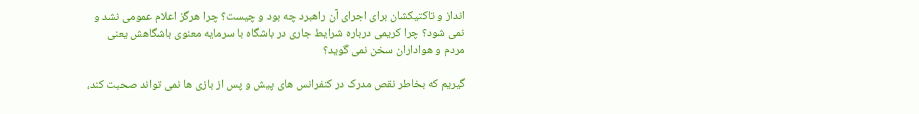انداز و تاکتیکشان برای اجرای آن راهبرد چه بود و چیست؟ چرا هرگز اعلام عمومی نشد و نمی شود؟ چرا کریمی درباره شرایط جاری در باشگاه با سرمایه معنوی باشگاهش یعنی مردم و هواداران سخن نمی گوید؟

گیریم که بخاطر نقص مدرک در کنفرانس های پیش و پس از بازی ها نمی تواند صحبت کند،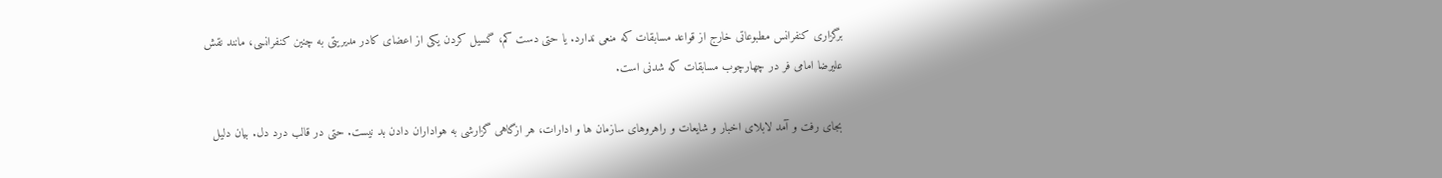برگزاری کنفرانس مطبوعاتی خارج از قواعد مسابقات که منعی ندارد. یا حتی دست کم، گسیل کردن یکی از اعضای کادر مدیریتی به چنین کنفرانسی، مانند نقش علیرضا امامی فر در چهارچوب مسابقات که شدنی است.

بجای رفت و آمد لابلای اخبار و شایعات و راهروهای سازمان ها و ادارات، هر ازگاهی گزارشی به هواداران دادن بد نیست. حتی در قالب درد دل. بیان دلیل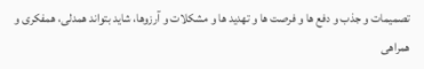تصمیمات و جذب و دفع ها و فرصت ها و تهدید ها و مشکلات و آرزوها، شاید بتواند همدلی، همفکری و همراهی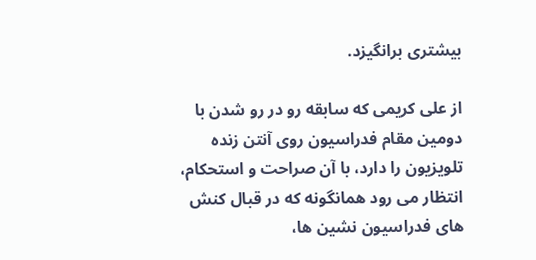بیشتری برانگیزد.

از علی کریمی که سابقه رو در رو شدن با دومین مقام فدراسیون روی آنتن زنده تلویزیون را دارد، با آن صراحت و استحکام، انتظار می رود همانگونه که در قبال کنش های فدراسیون نشین ها،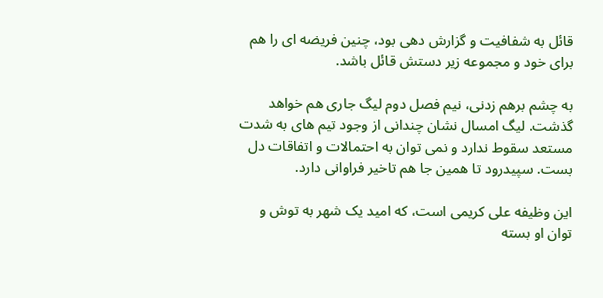قائل به شفافیت ‌و گزارش دهی بود، چنین فریضه ای را هم برای خود و مجموعه زیر دستش قائل باشد.

به چشم برهم زدنی، نیم فصل دوم لیگ جاری هم خواهد گذشت. لیگ امسال نشان چندانی از وجود تیم های به شدت مستعد سقوط ندارد و نمی توان به احتمالات و اتفاقات دل بست. سپیدرود تا همین جا هم تاخیر فراوانی دارد.

این وظیفه علی کریمی است، که امید یک شهر به توش و توان او بسته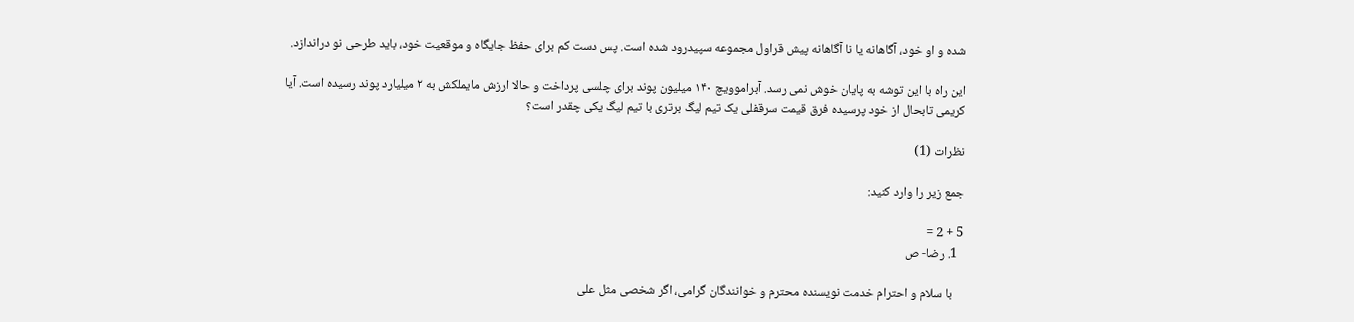شده و او خود، آگاهانه یا نا آگاهانه پیش قراول مجموعه سپیدرود شده است. پس دست کم برای حفظ جایگاه و موقعیت خود، باید طرحی نو دراندازد.

این راه با این توشه به پایان خوش نمی رسد. آبراموویچ ۱۴۰ میلیون پوند برای چلسی پرداخت و حالا ارزش مایملکش به ۲ میلیارد پوند رسیده است. آیا کریمی تابحال از خود پرسیده فرق قیمت سرقفلی یک تیم لیگ برتری با تیم لیگ یکی چقدر است؟

نظرات (1)

جمع زیر را وارد کنید:

5 + 2 =
  1. رضا- ص

    با سلام و احترام خدمت نویسنده محترم و خوانندگان گرامی، اگر شخصی مثل علی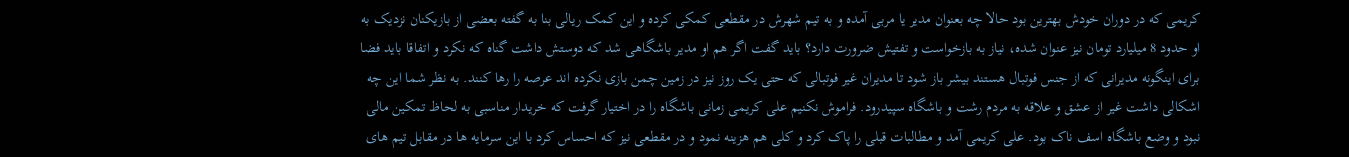کریمی که در دوران خودش بهترین بود حالا چه بعنوان مدیر یا مربی آمده و به تیم شهرش در مقطعی کمکی کرده و این کمک ریالی بنا به گفته بعضی از بازیکنان نزدیک به او حدود 8 میلیارد تومان نیز عنوان شده، نیاز به بازخواست و تفتیش ضرورت دارد؟ باید گفت اگر هم او مدیر باشگاهی شد که دوستش داشت گناه که نکرد و اتفاقا باید فضا برای اینگونه مدیرانی که از جنس فوتبال هستند بیشر باز شود تا مدیران غیر فوتبالی که حتی یک روز نیز در زمین چمن بازی نکرده اند عرصه را رها کنند. به نظر شما این چه اشکالی داشت غیر از عشق و علاقه به مردم رشت و باشگاه سپیدرود. فراموش نکنیم علی کریمی زمانی باشگاه را در اختیار گرفت که خریدار مناسبی به لحاظ تمکین مالی نبود و وضع باشگاه اسف ناک بود. علی کریمی آمد و مطالبات قبلی را پاک کرد و کلی هم هزینه نمود و در مقطعی نیز که احساس کرد با این سرمایه ها در مقابل تیم های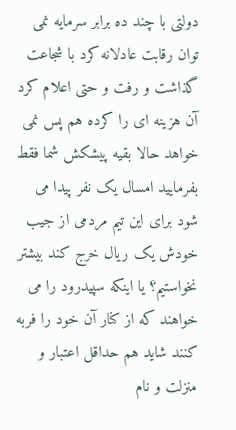دولتی با چند ده برابر سرمایه نمی توان رقابت عادلانه کرد با شجاعت گذاشت و رفت و حتی اعلام کرد آن هزینه ای را کرده هم پس نمی خواهد حالا بقیه پیشکش شما فقط بفرمایید امسال یک نفر پیدا می شود برای این تیم مردمی از جیب خودش یک ریال خرج کند بیشتر نخواستیم؟ یا اینکه سپیدرود را می خواهند که از کنار آن خود را فربه کنند شاید هم حداقل اعتبار و منزلت و نام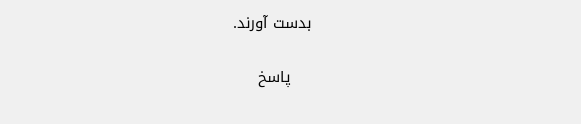بدست آورند.

    پاسخ